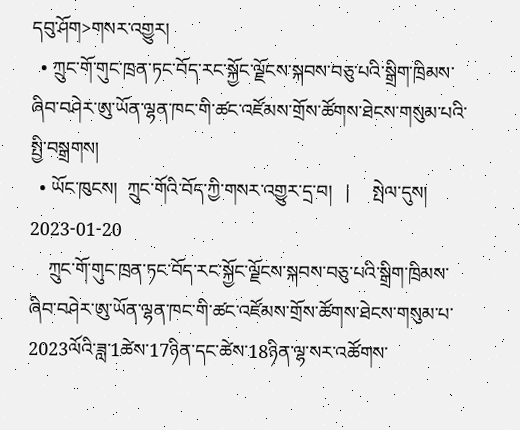དབུ་ཤོག>གསར་འགྱུར།
  • ཀྲུང་གོ་གུང་ཁྲན་ཏང་བོད་རང་སྐྱོང་ལྗོངས་སྐབས་བཅུ་པའི་སྒྲིག་ཁྲིམས་ཞིབ་བཤེར་ཨུ་ཡོན་ལྷན་ཁང་གི་ཚང་འཛོམས་གྲོས་ཚོགས་ཐེངས་གསུམ་པའི་སྤྱི་བསྒྲགས།
  • ཡོང་ཁུངས།  ཀྲུང་གོའི་བོད་ཀྱི་གསར་འགྱུར་དྲ་བ།   |     སྤེལ་དུས།  2023-01-20
    ཀྲུང་གོ་གུང་ཁྲན་ཏང་བོད་རང་སྐྱོང་ལྗོངས་སྐབས་བཅུ་པའི་སྒྲིག་ཁྲིམས་ཞིབ་བཤེར་ཨུ་ཡོན་ལྷན་ཁང་གི་ཚང་འཛོམས་གྲོས་ཚོགས་ཐེངས་གསུམ་པ་2023ལོའི་ཟླ་1ཚེས་17ཉིན་དང་ཚེས་18ཉིན་ལྷ་སར་འཚོགས་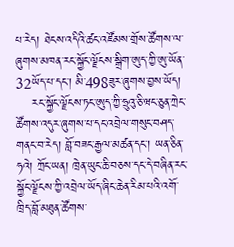པ་རེད། ཐེངས་འདིའི་ཚང་འཛོམས་གྲོས་ཚོགས་ལ་ཞུགས་མཁན་རང་སྐྱོང་ལྗོངས་སྒྲིག་ཨུད་ཀྱི་ཨུ་ཡོན་32ཡོད་པ་དང་། མི་498ཟུར་ཞུགས་བྱས་ཡོད།
    རང་སྐྱོང་ལྗོངས་ཏང་ཨུད་ཀྱི་ཧྲུའུ་ཅི་ཝང་ཅུན་ཀྲེང་ཚོགས་འདུར་ཞུགས་པ་དང་འབྲེལ་གསུང་བཤད་གནང་བ་རེད། བློ་བཟང་རྒྱལ་མཚན་དང་། ཡན་ཅིན་ཧའེ། ཀྲོང་ཡན། ཁྲེན་ཡུང་ཆི་བཅས་དང་དེ་བཞིན་རང་སྐྱོང་ལྗོངས་ཀྱི་འབྲེལ་ཡོད་ཞིང་ཆེན་རིམ་པའི་འགོ་ཁྲིད་བློ་མཐུན་ཚོགས་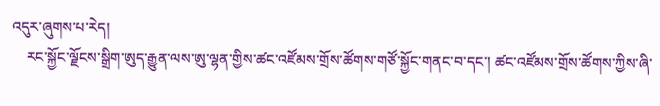འདུར་ཞུགས་པ་རེད།
    རང་སྐྱོང་ལྗོངས་སྒྲིག་ཨུད་རྒྱུན་ལས་ཨུ་ལྷན་གྱིས་ཚང་འཛོམས་གྲོས་ཚོགས་གཙོ་སྐྱོང་གནང་བ་དང་། ཚང་འཛོམས་གྲོས་ཚོགས་ཀྱིས་ཞི་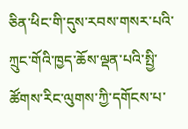ཅིན་ཕིང་གི་དུས་རབས་གསར་པའི་ཀྲུང་གོའི་ཁྱད་ཆོས་ལྡན་པའི་སྤྱི་ཚོགས་རིང་ལུགས་ཀྱི་དགོངས་པ་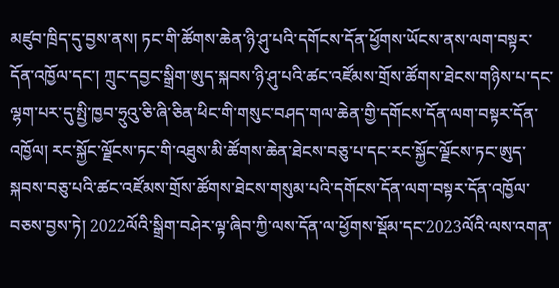མཛུབ་ཁྲིད་དུ་བྱས་ནས། ཏང་གི་ཚོགས་ཆེན་ཉི་ཤུ་པའི་དགོངས་དོན་ཕྱོགས་ཡོངས་ནས་ལག་བསྟར་དོན་འཁྱོལ་དང་། ཀྲུང་དབྱང་སྒྲིག་ཨུད་སྐབས་ཉི་ཤུ་པའི་ཚང་འཛོམས་གྲོས་ཚོགས་ཐེངས་གཉིས་པ་དང་ལྷག་པར་དུ་སྤྱི་ཁྱབ་ཧྲུའུ་ཅི་ཞི་ཅིན་ཕིང་གི་གསུང་བཤད་གལ་ཆེན་གྱི་དགོངས་དོན་ལག་བསྟར་དོན་འཁྱོལ། རང་སྐྱོང་ལྗོངས་ཏང་གི་འཐུས་མི་ཚོགས་ཆེན་ཐེངས་བཅུ་པ་དང་རང་སྐྱོང་ལྗོངས་ཏང་ཨུད་སྐབས་བཅུ་པའི་ཚང་འཛོམས་གྲོས་ཚོགས་ཐེངས་གསུམ་པའི་དགོངས་དོན་ལག་བསྟར་དོན་འཁྱོལ་བཅས་བྱས་ཏེ། 2022ལོའི་སྒྲིག་བཤེར་ལྟ་ཞིབ་ཀྱི་ལས་དོན་ལ་ཕྱོགས་སྡོམ་དང་2023ལོའི་ལས་འགན་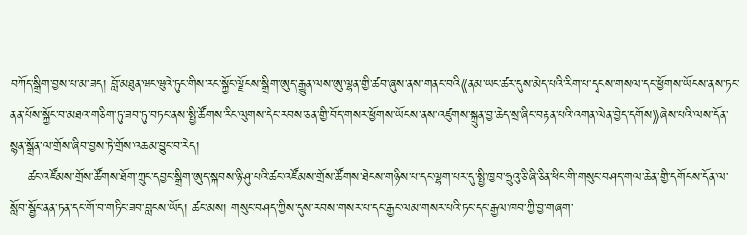བཀོད་སྒྲིག་བྱས་པ་མ་ཟད། བློ་མཐུན་ཝང་ཝུའེ་ཏུང་གིས་རང་སྐྱོང་ལྗོངས་སྒྲིག་ཨུད་རྒྱུན་ལས་ཨུ་ལྷན་གྱི་ཚབ་ཞུས་ནས་གནང་བའི《ནམ་ཡང་ཚར་དུས་མེད་པའི་རིག་པ་དྭངས་གསལ་དང་ཕྱོགས་ཡོངས་ནས་ཏང་ནན་པོས་སྐྱོང་བ་མཐའ་གཅིག་ཏུ་ཟབ་ཏུ་བཏང་ནས་སྤྱི་ཚོགས་རིང་ལུགས་དེང་རབས་ཅན་གྱི་བོད་གསར་ཕྱོགས་ཡོངས་ནས་འཛུགས་སྐྲུན་བྱ་ཆེད་སྲ་ཞིང་བརྟན་པའི་འགན་ལེན་བྱེད་དགོས》ཞེས་པའི་ལས་དོན་སྙན་སྒྲོན་ལ་གྲོས་ཞིབ་བྱས་ཏེ་གྲོས་འཆམ་བྱུང་བ་རེད།
    ཚང་འཛོམས་གྲོས་ཚོགས་ཐོག་ཀྲུང་དབྱང་སྒྲིག་ཨུད་སྐབས་ཉི་ཤུ་པའི་ཚང་འཛོམས་གྲོས་ཚོགས་ཐེངས་གཉིས་པ་དང་ལྷག་པར་དུ་སྤྱི་ཁྱབ་ཧྲུའུ་ཅི་ཞི་ཅིན་ཕིང་གི་གསུང་བཤད་གལ་ཆེན་གྱི་དགོངས་དོན་ལ་སློབ་སྦྱོང་ནན་ཏན་དང་གོ་བ་གཏིང་ཟབ་བླངས་ཡོད། ཚང་མས། གསུང་བཤད་ཀྱིས་དུས་རབས་གསར་པ་དང་རྒྱང་ལམ་གསར་པའི་ཏང་དང་རྒྱལ་ཁབ་ཀྱི་བྱ་གཞག་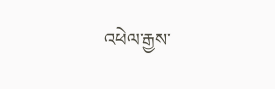འཕེལ་རྒྱས་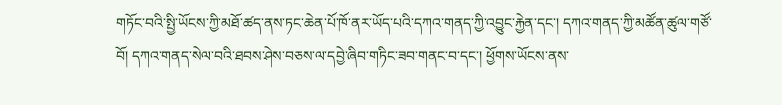གཏོང་བའི་སྤྱི་ཡོངས་ཀྱི་མཐོ་ཚད་ནས་ཏང་ཆེན་པོ་ཁོ་ནར་ཡོད་པའི་དཀའ་གནད་ཀྱི་འབྱུང་རྐྱེན་དང་། དཀའ་གནད་ཀྱི་མཚོན་ཚུལ་གཙོ་བོ། དཀའ་གནད་སེལ་བའི་ཐབས་ཤེས་བཅས་ལ་དབྱེ་ཞིབ་གཏིང་ཟབ་གནང་བ་དང་། ཕྱོགས་ཡོངས་ནས་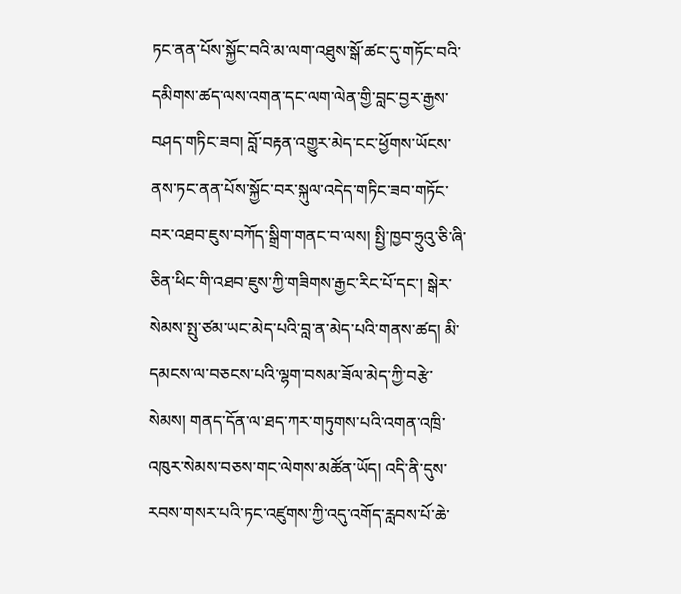ཏང་ནན་པོས་སྐྱོང་བའི་མ་ལག་འཐུས་སྒོ་ཚང་དུ་གཏོང་བའི་དམིགས་ཚད་ལས་འགན་དང་ལག་ལེན་གྱི་བླང་བྱར་རྒྱས་བཤད་གཏིང་ཟབ། བློ་བརྟན་འགྱུར་མེད་ངང་ཕྱོགས་ཡོངས་ནས་ཏང་ནན་པོས་སྐྱོང་བར་སྐུལ་འདེད་གཏིང་ཟབ་གཏོང་བར་འཐབ་ཇུས་བཀོད་སྒྲིག་གནང་བ་ལས། སྤྱི་ཁྱབ་ཧྲུའུ་ཅི་ཞི་ཅིན་ཕིང་གི་འཐབ་ཇུས་ཀྱི་གཟིགས་རྒྱང་རིང་པོ་དང་། སྒེར་སེམས་སྤུ་ཙམ་ཡང་མེད་པའི་བླ་ན་མེད་པའི་གནས་ཚད། མི་དམངས་ལ་བཅངས་པའི་ལྷག་བསམ་ཟོལ་མེད་ཀྱི་བརྩེ་སེམས། གནད་དོན་ལ་ཐད་ཀར་གཏུགས་པའི་འགན་འཁྲི་འཁུར་སེམས་བཅས་གང་ལེགས་མཚོན་ཡོད། འདི་ནི་དུས་རབས་གསར་པའི་ཏང་འཛུགས་ཀྱི་འདུ་འགོད་རླབས་པོ་ཆེ་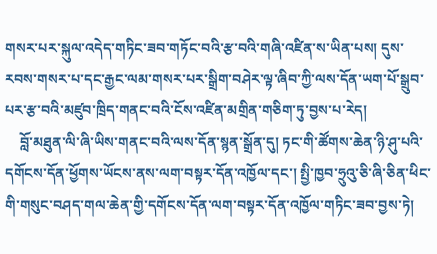གསར་པར་སྐུལ་འདེད་གཏིང་ཟབ་གཏོང་བའི་རྩ་བའི་གཞི་འཛིན་ས་ཡིན་པས། དུས་རབས་གསར་པ་དང་རྒྱང་ལམ་གསར་པར་སྒྲིག་བཤེར་ལྟ་ཞིབ་ཀྱི་ལས་དོན་ཡག་པོ་སྒྲུབ་པར་རྩ་བའི་མཛུབ་ཁྲིད་གནང་བའི་ངོས་འཛིན་མགྲིན་གཅིག་ཏུ་བྱས་པ་རེད།
    བློ་མཐུན་ལི་ཞི་ཡིས་གནང་བའི་ལས་དོན་སྙན་སྒྲོན་དུ། ཏང་གི་ཚོགས་ཆེན་ཉི་ཤུ་པའི་དགོངས་དོན་ཕྱོགས་ཡོངས་ནས་ལག་བསྟར་དོན་འཁྱོལ་དང་། སྤྱི་ཁྱབ་ཧྲུའུ་ཅི་ཞི་ཅིན་ཕིང་གི་གསུང་བཤད་གལ་ཆེན་གྱི་དགོངས་དོན་ལག་བསྟར་དོན་འཁྱོལ་གཏིང་ཟབ་བྱས་ཏེ།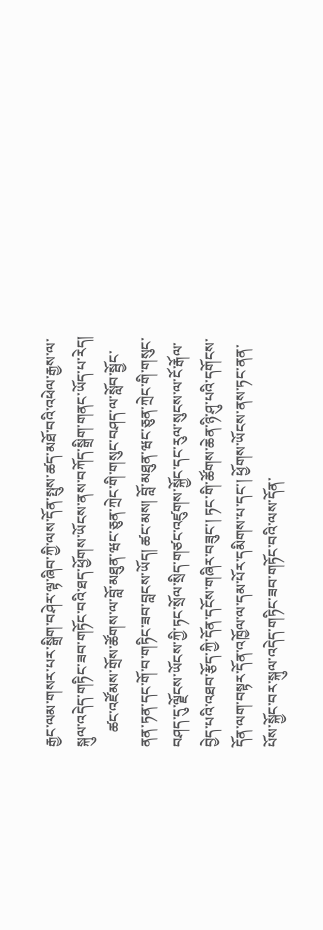རྒྱང་ལམ་གསར་པར་སྒྲིག་བཤེར་ལྟ་ཞིབ་ཀྱི་ལས་དོན་སྤུས་ཚད་མཐོ་བའི་འཕེལ་རྒྱས་ལ་སྐུལ་འདེད་གཏིང་ཟབ་གཏོང་བའི་ཐད་ཕྱོགས་ཡོངས་ནས་བཀོད་སྒྲིག་གནང་ཡོད་པ་རེད།
    ཚང་འཛོམས་གྲོས་ཚོགས་ལ་བློ་མཐུན་ཝང་ཅུན་ཀྲེང་གི་གསུང་བཤད་ལ་སློབ་སྦྱོང་ནན་ཏན་དང་གོ་བ་གཏིང་ཟབ་བླངས་ཡོད། ཚང་མས། བློ་མཐུན་ཝང་ཅུན་ཀྲེང་གི་གསུང་བཤད་དུ་ལྗོངས་ཡོངས་ཀྱི་ཏང་སྲོལ་སྲིད་གཙང་འཛུགས་སྐྱོང་དང་རུལ་སུངས་ལ་ངོ་རྒོལ་བྱེད་པའི་འཐབ་རྩོད་ཀྱི་དོན་དངོས་གཞིར་བཟུང་། ཏང་གི་ཚོགས་ཆེན་ཉི་ཤུ་པའི་དགོངས་དོན་ལག་བསྟར་དོན་འཁྱོལ་ལ་དམ་པོར་དམིགས་པ་དང་། ཕྱོགས་ཡོངས་ནས་ཏང་ནན་པོས་སྐྱོང་བར་སྐུལ་འདེད་གཏིང་ཟབ་གཏོང་བའི་ལས་དོན་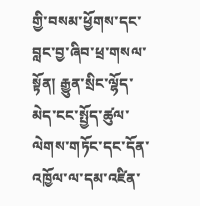གྱི་བསམ་ཕྱོགས་དང་བླང་བྱ་ཞིབ་ཕྲ་གསལ་སྟོན། རྒྱུན་སྲིང་ལྷོད་མེད་ངང་སྤྱོད་ཚུལ་ལེགས་གཏོང་དང་དོན་འཁྱོལ་ལ་དམ་འཛིན་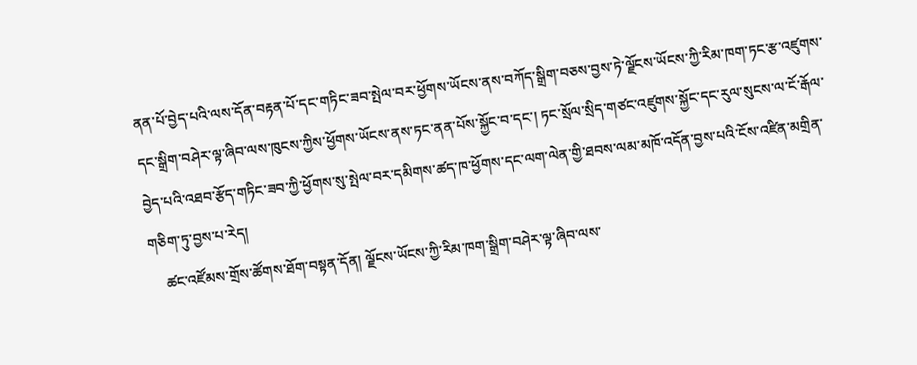ནན་པོ་བྱེད་པའི་ལས་དོན་བརྟན་པོ་དང་གཏིང་ཟབ་སྤེལ་བར་ཕྱོགས་ཡོངས་ནས་བཀོད་སྒྲིག་བཅས་བྱས་ཏེ་ལྗོངས་ཡོངས་ཀྱི་རིམ་ཁག་ཏང་རྩ་འཛུགས་དང་སྒྲིག་བཤེར་ལྟ་ཞིབ་ལས་ཁུངས་ཀྱིས་ཕྱོགས་ཡོངས་ནས་ཏང་ནན་པོས་སྐྱོང་བ་དང་། ཏང་སྲོལ་སྲིད་གཙང་འཛུགས་སྐྱོང་དང་རུལ་སུངས་ལ་ངོ་རྒོལ་བྱེད་པའི་འཐབ་རྩོད་གཏིང་ཟབ་ཀྱི་ཕྱོགས་སུ་སྤེལ་བར་དམིགས་ཚད་ཁ་ཕྱོགས་དང་ལག་ལེན་གྱི་ཐབས་ལམ་མཁོ་འདོན་བྱས་པའི་ངོས་འཛིན་མགྲིན་གཅིག་ཏུ་བྱས་པ་རེད།
    ཚང་འཛོམས་གྲོས་ཚོགས་ཐོག་བསྟན་དོན། ལྗོངས་ཡོངས་ཀྱི་རིམ་ཁག་སྒྲིག་བཤེར་ལྟ་ཞིབ་ལས་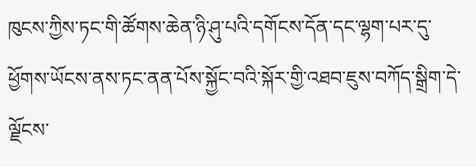ཁུངས་ཀྱིས་ཏང་གི་ཚོགས་ཆེན་ཉི་ཤུ་པའི་དགོངས་དོན་དང་ལྷག་པར་དུ་ཕྱོགས་ཡོངས་ནས་ཏང་ནན་པོས་སྐྱོང་བའི་སྐོར་གྱི་འཐབ་ཇུས་བཀོད་སྒྲིག་དེ་ལྗོངས་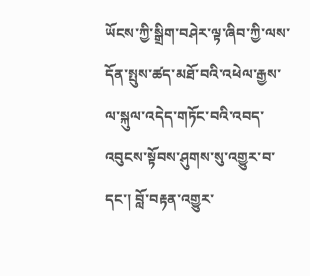ཡོངས་ཀྱི་སྒྲིག་བཤེར་ལྟ་ཞིབ་ཀྱི་ལས་དོན་སྤུས་ཚད་མཐོ་བའི་འཕེལ་རྒྱས་ལ་སྐུལ་འདེད་གཏོང་བའི་འབད་འབུངས་སྟོབས་ཤུགས་སུ་འགྱུར་བ་དང་། བློ་བརྟན་འགྱུར་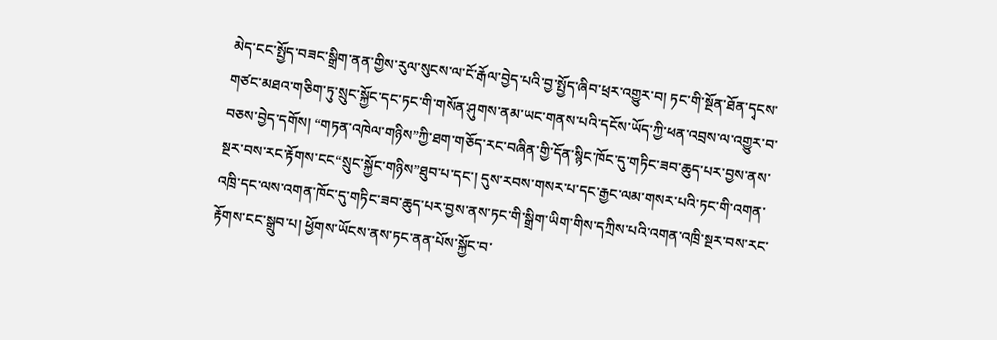མེད་ངང་སྤྱོད་བཟང་སྒྲིག་ནན་གྱིས་རུལ་སུངས་ལ་ངོ་རྒོལ་བྱེད་པའི་བྱ་སྤྱོད་ཞིབ་ཕྲར་འགྱུར་བ། ཏང་གི་སྔོན་ཐོན་དྭངས་གཙང་མཐའ་གཅིག་ཏུ་སྲུང་སྐྱོང་དང་ཏང་གི་གསོན་ཤུགས་ནམ་ཡང་གནས་པའི་དངོས་ཡོད་ཀྱི་ཕན་འབྲས་ལ་འགྱུར་བ་བཅས་བྱེད་དགོས། “གཏན་འཁེལ་གཉིས”ཀྱི་ཐག་གཅོད་རང་བཞིན་གྱི་དོན་སྙིང་ཁོང་དུ་གཏིང་ཟབ་ཆུད་པར་བྱས་ནས་སྔར་བས་རང་རྟོགས་ངང“སྲུང་སྐྱོང་གཉིས”ཐུབ་པ་དང་། དུས་རབས་གསར་པ་དང་རྒྱང་ལམ་གསར་པའི་ཏང་གི་འགན་འཁྲི་དང་ལས་འགན་ཁོང་དུ་གཏིང་ཟབ་ཆུད་པར་བྱས་ནས་ཏང་གི་སྒྲིག་ཡིག་གིས་དཀྲིས་པའི་འགན་འཁྲི་སྔར་བས་རང་རྟོགས་ངང་སྒྲུབ་པ། ཕྱོགས་ཡོངས་ནས་ཏང་ནན་པོས་སྐྱོང་བ་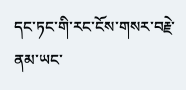དང་ཏང་གི་རང་ངོས་གསར་བརྗེ་ནམ་ཡང་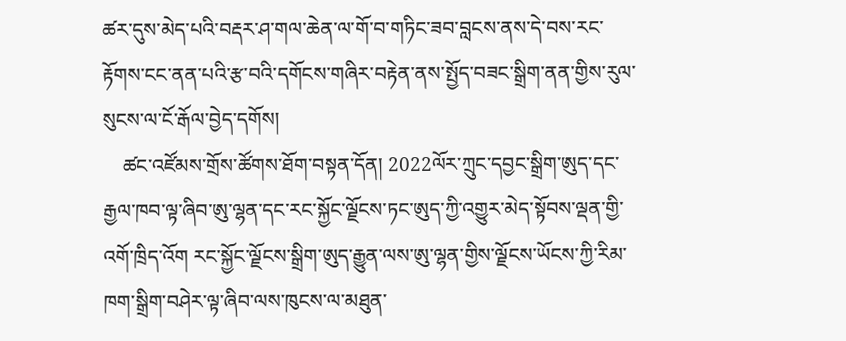ཚར་དུས་མེད་པའི་བརྡར་ཤ་གལ་ཆེན་ལ་གོ་བ་གཏིང་ཟབ་བླངས་ནས་དེ་བས་རང་རྟོགས་ངང་ནན་པའི་རྩ་བའི་དགོངས་གཞིར་བརྟེན་ནས་སྤྱོད་བཟང་སྒྲིག་ནན་གྱིས་རུལ་སུངས་ལ་ངོ་རྒོལ་བྱེད་དགོས།
    ཚང་འཛོམས་གྲོས་ཚོགས་ཐོག་བསྟན་དོན། 2022ལོར་ཀྲུང་དབྱང་སྒྲིག་ཨུད་དང་རྒྱལ་ཁབ་ལྟ་ཞིབ་ཨུ་ལྷན་དང་རང་སྐྱོང་ལྗོངས་ཏང་ཨུད་ཀྱི་འགྱུར་མེད་སྟོབས་ལྡན་གྱི་འགོ་ཁྲིད་འོག རང་སྐྱོང་ལྗོངས་སྒྲིག་ཨུད་རྒྱུན་ལས་ཨུ་ལྷན་གྱིས་ལྗོངས་ཡོངས་ཀྱི་རིམ་ཁག་སྒྲིག་བཤེར་ལྟ་ཞིབ་ལས་ཁུངས་ལ་མཐུན་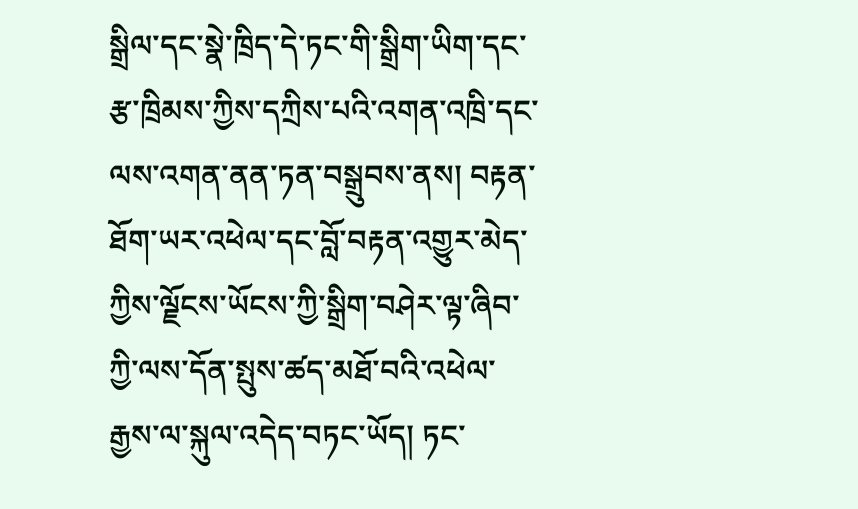སྒྲིལ་དང་སྣེ་ཁྲིད་དེ་ཏང་གི་སྒྲིག་ཡིག་དང་རྩ་ཁྲིམས་ཀྱིས་དཀྲིས་པའི་འགན་འཁྲི་དང་ལས་འགན་ནན་ཏན་བསྒྲུབས་ནས། བརྟན་ཐོག་ཡར་འཕེལ་དང་བློ་བརྟན་འགྱུར་མེད་ཀྱིས་ལྗོངས་ཡོངས་ཀྱི་སྒྲིག་བཤེར་ལྟ་ཞིབ་ཀྱི་ལས་དོན་སྤུས་ཚད་མཐོ་བའི་འཕེལ་རྒྱས་ལ་སྐུལ་འདེད་བཏང་ཡོད། ཏང་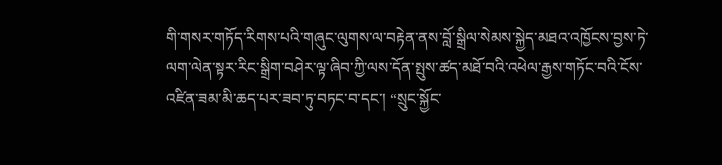གི་གསར་གཏོད་རིགས་པའི་གཞུང་ལུགས་ལ་བརྟེན་ནས་བློ་སྒྲིལ་སེམས་སྐྱེད་མཐའ་འཁྱོངས་བྱས་ཏེ་ལག་ལེན་སྟར་རིང་སྒྲིག་བཤེར་ལྟ་ཞིབ་ཀྱི་ལས་དོན་སྤུས་ཚད་མཐོ་བའི་འཕེལ་རྒྱས་གཏོང་བའི་ངོས་འཛིན་ཟམ་མི་ཆད་པར་ཟབ་ཏུ་བཏང་བ་དང་། “སྲུང་སྐྱོང་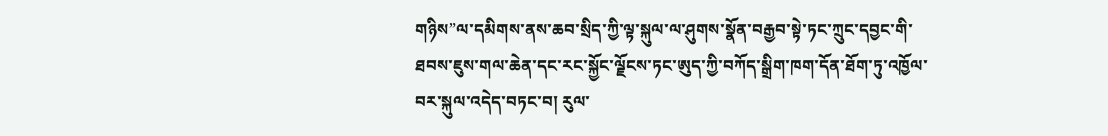གཉིས”ལ་དམིགས་ནས་ཆབ་སྲིད་ཀྱི་ལྟ་སྐུལ་ལ་ཤུགས་སྣོན་བརྒྱབ་སྟེ་ཏང་ཀྲུང་དབྱང་གི་ཐབས་ཇུས་གལ་ཆེན་དང་རང་སྐྱོང་ལྗོངས་ཏང་ཨུད་ཀྱི་བཀོད་སྒྲིག་ཁག་དོན་ཐོག་ཏུ་འཁྱོལ་བར་སྐུལ་འདེད་བཏང་བ། རུལ་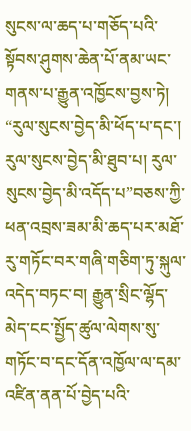སུངས་ལ་ཆད་པ་གཅོད་པའི་སྟོབས་ཤུགས་ཆེན་པོ་ནམ་ཡང་གནས་པ་རྒྱུན་འཁྱོངས་བྱས་ཏེ། “རུལ་སུངས་བྱེད་མི་ཕོད་པ་དང་། རུལ་སུངས་བྱེད་མི་ཐུབ་པ། རུལ་སུངས་བྱེད་མི་འདོད་པ”བཅས་ཀྱི་ཕན་འབྲས་ཟམ་མི་ཆད་པར་མཐོ་རུ་གཏོང་བར་གཞི་གཅིག་ཏུ་སྐུལ་འདེད་བཏང་བ། རྒྱུན་སྲིང་ལྷོད་མེད་ངང་སྤྱོད་ཚུལ་ལེགས་སུ་གཏོང་བ་དང་དོན་འཁྱོལ་ལ་དམ་འཛིན་ནན་པོ་བྱེད་པའི་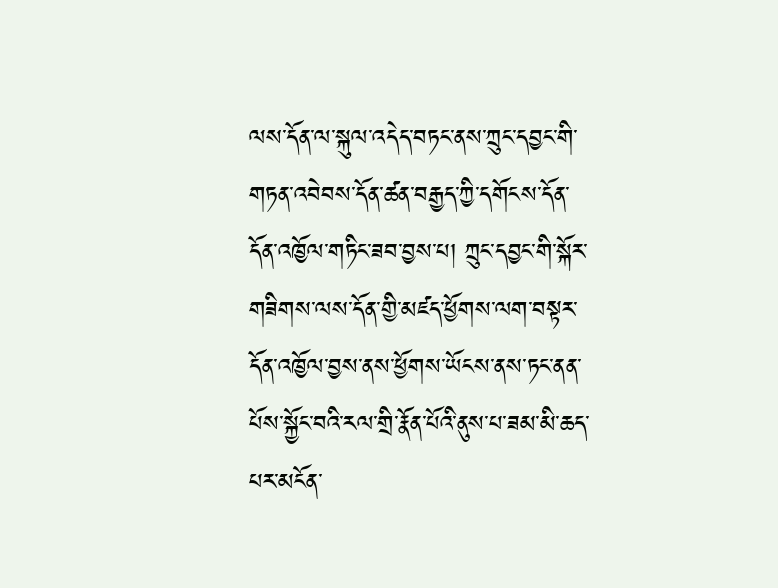ལས་དོན་ལ་སྐུལ་འདེད་བཏང་ནས་ཀྲུང་དབྱང་གི་གཏན་འབེབས་དོན་ཚན་བརྒྱད་ཀྱི་དགོངས་དོན་དོན་འཁྱོལ་གཏིང་ཟབ་བྱས་པ། ཀྲུང་དབྱང་གི་སྐོར་གཟིགས་ལས་དོན་གྱི་མཛད་ཕྱོགས་ལག་བསྟར་དོན་འཁྱོལ་བྱས་ནས་ཕྱོགས་ཡོངས་ནས་ཏང་ནན་པོས་སྐྱོང་བའི་རལ་གྲི་རྣོན་པོའི་ནུས་པ་ཟམ་མི་ཆད་པར་མངོན་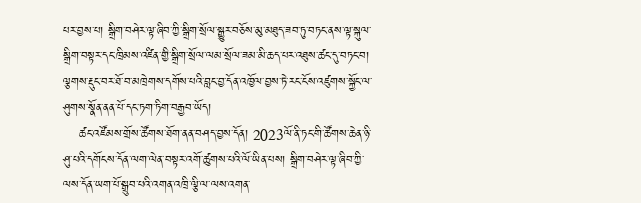པར་བྱས་པ། སྒྲིག་བཤེར་ལྟ་ཞིབ་ཀྱི་སྒྲིག་སྲོལ་སྒྱུར་བཅོས་མུ་མཐུད་ཟབ་ཏུ་བཏང་ནས་ལྟ་སྐུལ་སྒྲིག་བསྟར་དང་ཁྲིམས་འཛིན་གྱི་སྒྲིག་སྲོལ་ལམ་སྲོལ་ཟམ་མི་ཆད་པར་འཐུས་ཚང་དུ་བཏང་བ། ལྕགས་རྡུང་བར་ཐོ་བ་མཁྲེགས་དགོས་པའི་བླང་བྱ་དོན་འཁྱོལ་བྱས་ཏེ་རང་ངོས་འཛུགས་སྐྱོང་ལ་ཤུགས་སྣོན་ནན་པོ་དང་ཏག་ཏིག་བརྒྱབ་ཡོད།
    ཚང་འཛོམས་གྲོས་ཚོགས་ཐོག་ནན་བཤད་བྱས་དོན། 2023ལོ་ནི་ཏང་གི་ཚོགས་ཆེན་ཉི་ཤུ་པའི་དགོངས་དོན་ལག་ལེན་བསྟར་འགོ་ཚུགས་པའི་ལོ་ཡིན་པས། སྒྲིག་བཤེར་ལྟ་ཞིབ་ཀྱི་ལས་དོན་ཡག་པོ་སྒྲུབ་པའི་འགན་འཁྲི་ལྕི་ལ་ལས་འགན་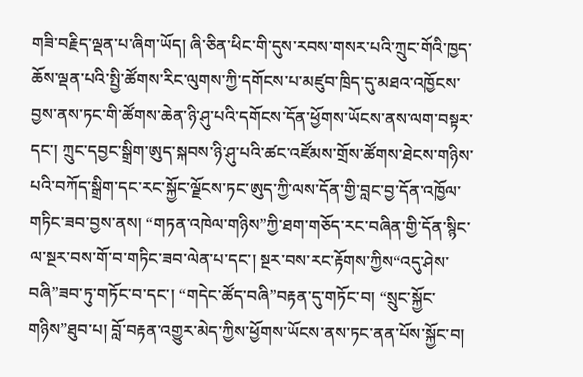གཟི་བརྗིད་ལྡན་པ་ཞིག་ཡོད། ཞི་ཅིན་ཕིང་གི་དུས་རབས་གསར་པའི་ཀྲུང་གོའི་ཁྱད་ཆོས་ལྡན་པའི་སྤྱི་ཚོགས་རིང་ལུགས་ཀྱི་དགོངས་པ་མཛུབ་ཁྲིད་དུ་མཐའ་འཁྱོངས་བྱས་ནས་ཏང་གི་ཚོགས་ཆེན་ཉི་ཤུ་པའི་དགོངས་དོན་ཕྱོགས་ཡོངས་ནས་ལག་བསྟར་དང་། ཀྲུང་དབྱང་སྒྲིག་ཨུད་སྐབས་ཉི་ཤུ་པའི་ཚང་འཛོམས་གྲོས་ཚོགས་ཐེངས་གཉིས་པའི་བཀོད་སྒྲིག་དང་རང་སྐྱོང་ལྗོངས་ཏང་ཨུད་ཀྱི་ལས་དོན་གྱི་བླང་བྱ་དོན་འཁྱོལ་གཏིང་ཟབ་བྱས་ནས། “གཏན་འཁེལ་གཉིས”ཀྱི་ཐག་གཅོད་རང་བཞིན་གྱི་དོན་སྙིང་ལ་སྔར་བས་གོ་བ་གཏིང་ཟབ་ལེན་པ་དང་། སྔར་བས་རང་རྟོགས་ཀྱིས“འདུ་ཤེས་བཞི”ཟབ་ཏུ་གཏོང་བ་དང་། “གདེང་ཚོད་བཞི”བརྟན་དུ་གཏོང་བ། “སྲུང་སྐྱོང་གཉིས”ཐུབ་པ། བློ་བརྟན་འགྱུར་མེད་ཀྱིས་ཕྱོགས་ཡོངས་ནས་ཏང་ནན་པོས་སྐྱོང་བ།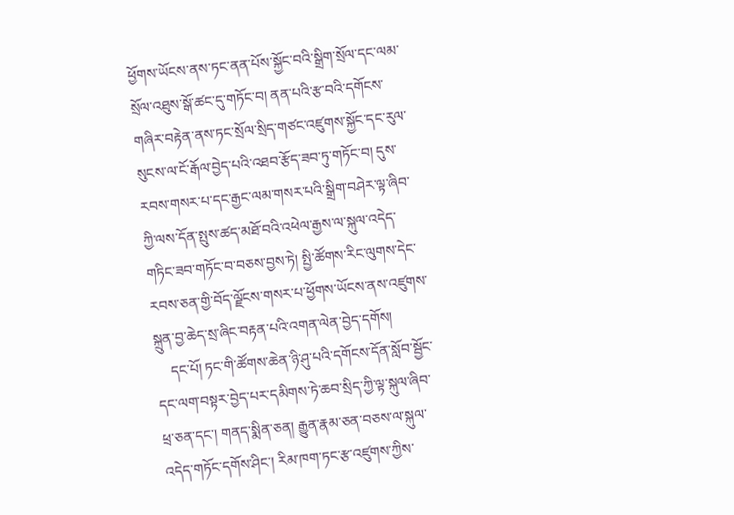ཕྱོགས་ཡོངས་ནས་ཏང་ནན་པོས་སྐྱོང་བའི་སྒྲིག་སྲོལ་དང་ལམ་སྲོལ་འཐུས་སྒོ་ཚང་དུ་གཏོང་བ། ནན་པའི་རྩ་བའི་དགོངས་གཞིར་བརྟེན་ནས་ཏང་སྲོལ་སྲིད་གཙང་འཛུགས་སྐྱོང་དང་རུལ་སུངས་ལ་ངོ་རྒོལ་བྱེད་པའི་འཐབ་རྩོད་ཟབ་ཏུ་གཏོང་བ། དུས་རབས་གསར་པ་དང་རྒྱང་ལམ་གསར་པའི་སྒྲིག་བཤེར་ལྟ་ཞིབ་ཀྱི་ལས་དོན་སྤུས་ཚད་མཐོ་བའི་འཕེལ་རྒྱས་ལ་སྐུལ་འདེད་གཏིང་ཟབ་གཏོང་བ་བཅས་བྱས་ཏེ། སྤྱི་ཚོགས་རིང་ལུགས་དེང་རབས་ཅན་གྱི་བོད་ལྗོངས་གསར་པ་ཕྱོགས་ཡོངས་ནས་འཛུགས་སྐྲུན་བྱ་ཆེད་སྲ་ཞིང་བརྟན་པའི་འགན་ལེན་བྱེད་དགོས།
    དང་པོ། ཏང་གི་ཚོགས་ཆེན་ཉི་ཤུ་པའི་དགོངས་དོན་སློབ་སྦྱོང་དང་ལག་བསྟར་བྱེད་པར་དམིགས་ཏེ་ཆབ་སྲིད་ཀྱི་ལྟ་སྐུལ་ཞིབ་ཕྲ་ཅན་དང་། གནད་སྨིན་ཅན། རྒྱུན་རྣམ་ཅན་བཅས་ལ་སྐུལ་འདེད་གཏོང་དགོས་ཤིང་། རིམ་ཁག་ཏང་རྩ་འཛུགས་ཀྱིས་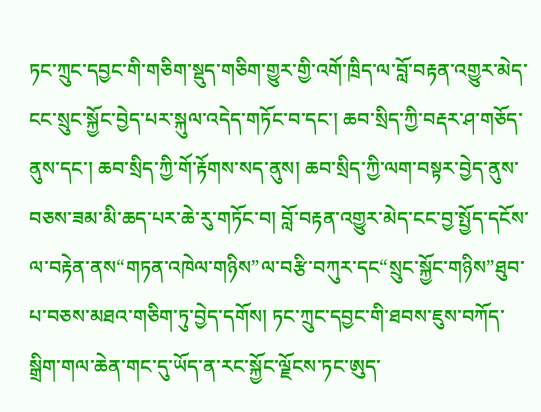ཏང་ཀྲུང་དབྱང་གི་གཅིག་སྡུད་གཅིག་གྱུར་གྱི་འགོ་ཁྲིད་ལ་བློ་བརྟན་འགྱུར་མེད་ངང་སྲུང་སྐྱོང་བྱེད་པར་སྐུལ་འདེད་གཏོང་བ་དང་། ཆབ་སྲིད་ཀྱི་བརྡར་ཤ་གཅོད་ནུས་དང་། ཆབ་སྲིད་ཀྱི་གོ་རྟོགས་སད་ནུས། ཆབ་སྲིད་ཀྱི་ལག་བསྟར་བྱེད་ནུས་བཅས་ཟམ་མི་ཆད་པར་ཆེ་རུ་གཏོང་བ། བློ་བརྟན་འགྱུར་མེད་ངང་བྱ་སྤྱོད་དངོས་ལ་བརྟེན་ནས“གཏན་འཁེལ་གཉིས”ལ་བརྩི་བཀུར་དང“སྲུང་སྐྱོང་གཉིས”ཐུབ་པ་བཅས་མཐའ་གཅིག་ཏུ་བྱེད་དགོས། ཏང་ཀྲུང་དབྱང་གི་ཐབས་ཇུས་བཀོད་སྒྲིག་གལ་ཆེན་གང་དུ་ཡོད་ན་རང་སྐྱོང་ལྗོངས་ཏང་ཨུད་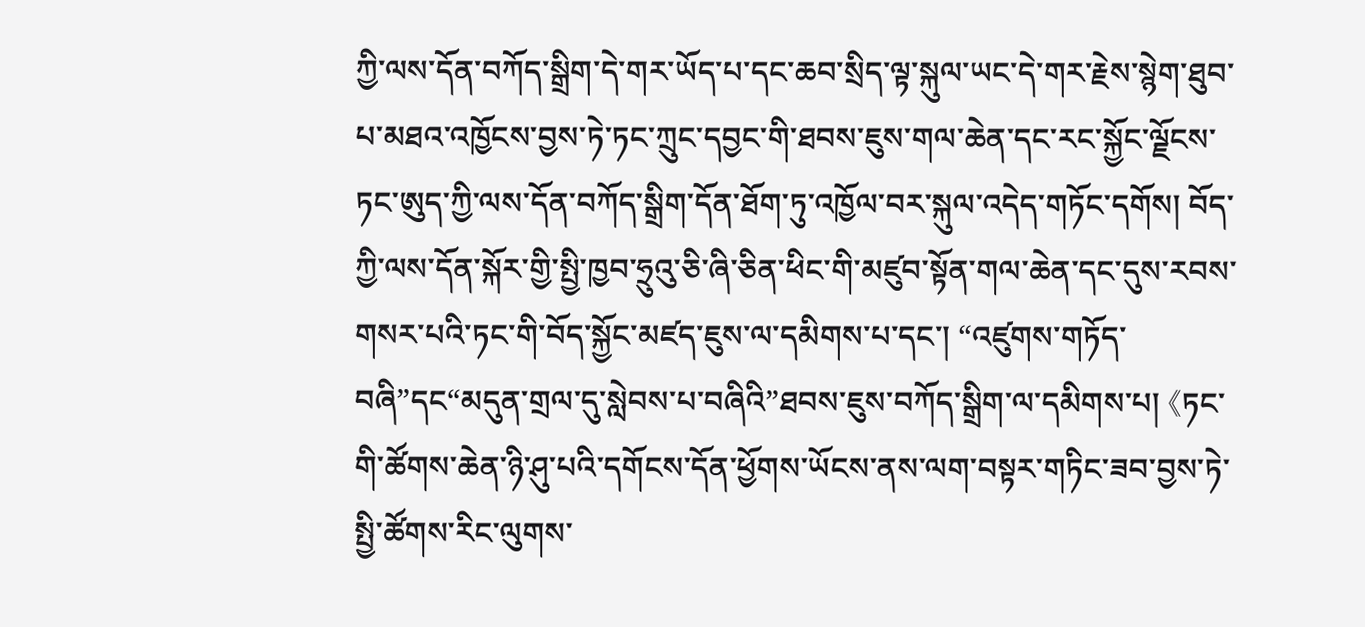ཀྱི་ལས་དོན་བཀོད་སྒྲིག་དེ་གར་ཡོད་པ་དང་ཆབ་སྲིད་ལྟ་སྐུལ་ཡང་དེ་གར་རྗེས་སྙེག་ཐུབ་པ་མཐའ་འཁྱོངས་བྱས་ཏེ་ཏང་ཀྲུང་དབྱང་གི་ཐབས་ཇུས་གལ་ཆེན་དང་རང་སྐྱོང་ལྗོངས་ཏང་ཨུད་ཀྱི་ལས་དོན་བཀོད་སྒྲིག་དོན་ཐོག་ཏུ་འཁྱོལ་བར་སྐུལ་འདེད་གཏོང་དགོས། བོད་ཀྱི་ལས་དོན་སྐོར་གྱི་སྤྱི་ཁྱབ་ཧྲུའུ་ཅི་ཞི་ཅིན་ཕིང་གི་མཛུབ་སྟོན་གལ་ཆེན་དང་དུས་རབས་གསར་པའི་ཏང་གི་བོད་སྐྱོང་མཛད་ཇུས་ལ་དམིགས་པ་དང་། “འཛུགས་གཏོད་བཞི”དང“མདུན་གྲལ་དུ་སླེབས་པ་བཞིའི”ཐབས་ཇུས་བཀོད་སྒྲིག་ལ་དམིགས་པ། 《ཏང་གི་ཚོགས་ཆེན་ཉི་ཤུ་པའི་དགོངས་དོན་ཕྱོགས་ཡོངས་ནས་ལག་བསྟར་གཏིང་ཟབ་བྱས་ཏེ་སྤྱི་ཚོགས་རིང་ལུགས་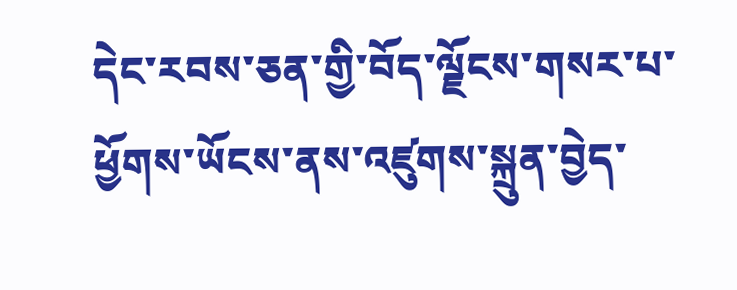དེང་རབས་ཅན་གྱི་བོད་ལྗོངས་གསར་པ་ཕྱོགས་ཡོངས་ནས་འཛུགས་སྐྲུན་བྱེད་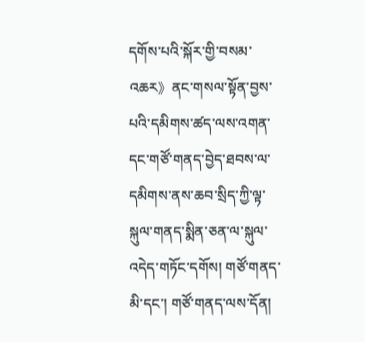དགོས་པའི་སྐོར་གྱི་བསམ་འཆར》ནང་གསལ་སྟོན་བྱས་པའི་དམིགས་ཚད་ལས་འགན་དང་གཙོ་གནད་བྱེད་ཐབས་ལ་དམིགས་ནས་ཆབ་སྲིད་ཀྱི་ལྟ་སྐུལ་གནད་སྨིན་ཅན་ལ་སྐུལ་འདེད་གཏོང་དགོས། གཙོ་གནད་མི་དང་། གཙོ་གནད་ལས་དོན།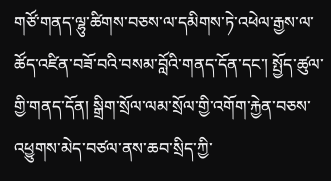གཙོ་གནད་ལྷུ་ཚིགས་བཅས་ལ་དམིགས་ཏེ་འཕེལ་རྒྱས་ལ་ཚོད་འཛིན་བཟོ་བའི་བསམ་བློའི་གནད་དོན་དང་། སྤྱོད་ཚུལ་གྱི་གནད་དོན། སྒྲིག་སྲོལ་ལམ་སྲོལ་གྱི་འགོག་རྐྱེན་བཅས་འཕྱུགས་མེད་བཙལ་ནས་ཆབ་སྲིད་ཀྱི་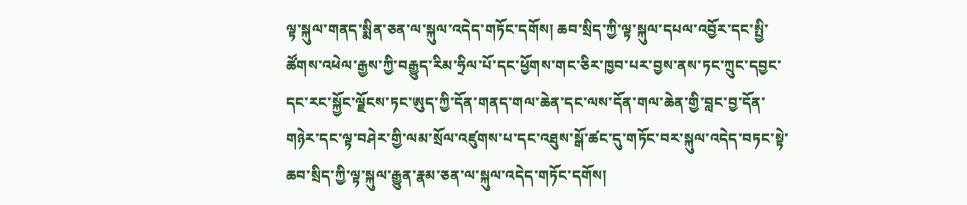ལྟ་སྐུལ་གནད་སྨིན་ཅན་ལ་སྐུལ་འདེད་གཏོང་དགོས། ཆབ་སྲིད་ཀྱི་ལྟ་སྐུལ་དཔལ་འབྱོར་དང་སྤྱི་ཚོགས་འཕེལ་རྒྱས་ཀྱི་བརྒྱུད་རིམ་ཧྲིལ་པོ་དང་ཕྱོགས་གང་ཅིར་ཁྱབ་པར་བྱས་ནས་ཏང་ཀྲུང་དབྱང་དང་རང་སྐྱོང་ལྗོངས་ཏང་ཨུད་ཀྱི་དོན་གནད་གལ་ཆེན་དང་ལས་དོན་གལ་ཆེན་གྱི་བླང་བྱ་དོན་གཉེར་དང་ལྟ་བཤེར་གྱི་ལམ་སྲོལ་འཛུགས་པ་དང་འཐུས་སྒོ་ཚང་དུ་གཏོང་བར་སྐུལ་འདེད་བཏང་སྟེ་ཆབ་སྲིད་ཀྱི་ལྟ་སྐུལ་རྒྱུན་རྣམ་ཅན་ལ་སྐུལ་འདེད་གཏོང་དགོས།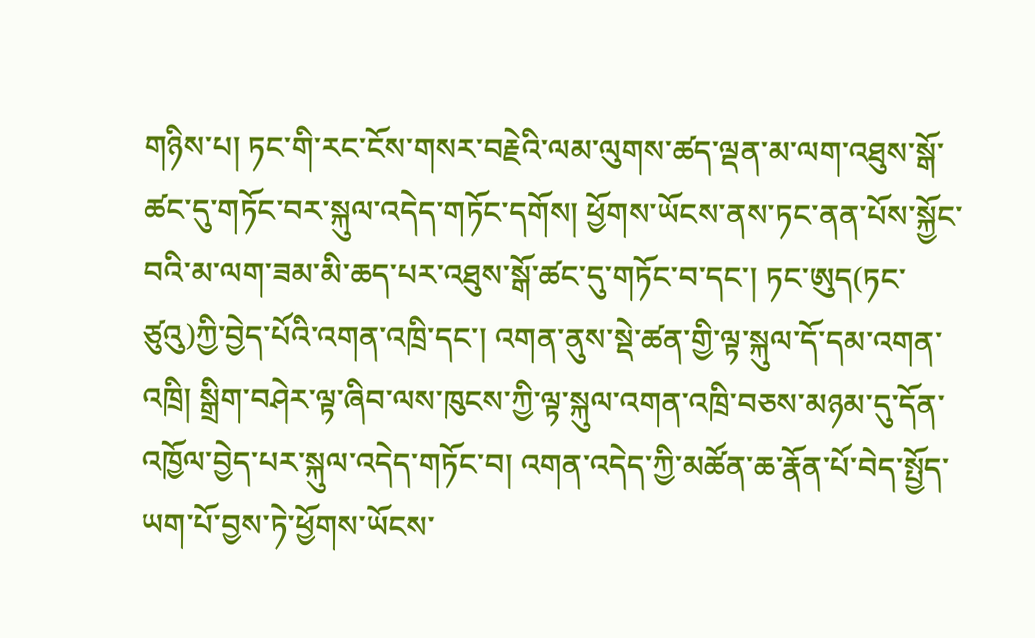གཉིས་པ། ཏང་གི་རང་ངོས་གསར་བརྗེའི་ལམ་ལུགས་ཚད་ལྡན་མ་ལག་འཐུས་སྒོ་ཚང་དུ་གཏོང་བར་སྐུལ་འདེད་གཏོང་དགོས། ཕྱོགས་ཡོངས་ནས་ཏང་ནན་པོས་སྐྱོང་བའི་མ་ལག་ཟམ་མི་ཆད་པར་འཐུས་སྒོ་ཚང་དུ་གཏོང་བ་དང་། ཏང་ཨུད(ཏང་ཙུའུ)ཀྱི་བྱེད་པོའི་འགན་འཁྲི་དང་། འགན་ནུས་སྡེ་ཚན་གྱི་ལྟ་སྐུལ་དོ་དམ་འགན་འཁྲི། སྒྲིག་བཤེར་ལྟ་ཞིབ་ལས་ཁུངས་ཀྱི་ལྟ་སྐུལ་འགན་འཁྲི་བཅས་མཉམ་དུ་དོན་འཁྱོལ་བྱེད་པར་སྐུལ་འདེད་གཏོང་བ། འགན་འདེད་ཀྱི་མཚོན་ཆ་རྣོན་པོ་བེད་སྤྱོད་ཡག་པོ་བྱས་ཏེ་ཕྱོགས་ཡོངས་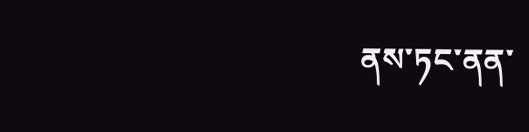ནས་ཏང་ནན་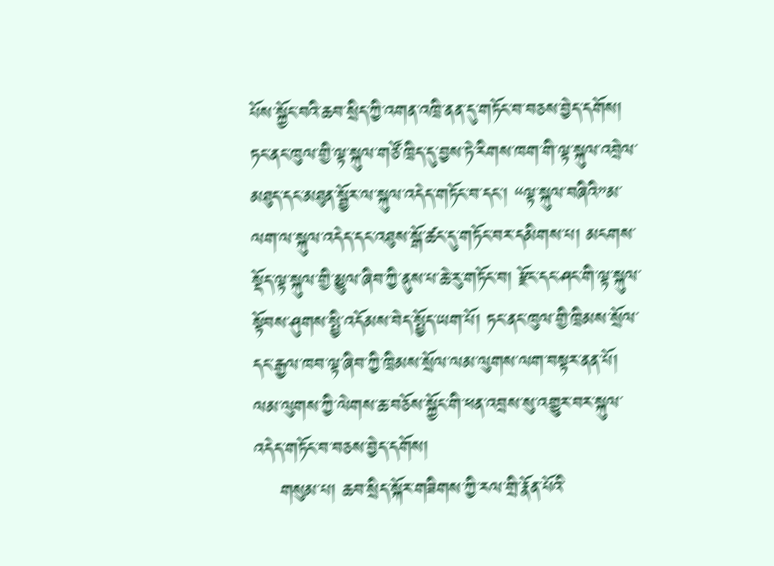པོས་སྐྱོང་བའི་ཆབ་སྲིད་ཀྱི་འགན་འཁྲི་ནན་དུ་གཏོང་བ་བཅས་བྱེད་དགོས། ཏང་ནང་ཁུལ་གྱི་ལྟ་སྐུལ་གཙོ་ཁྲིད་དུ་བྱས་ཏེ་རིགས་ཁག་གི་ལྟ་སྐུལ་འབྲེལ་མཐུད་དང་མཐུན་སྦྱོར་ལ་སྐུལ་འདེད་གཏོང་བ་དང་། “ལྟ་སྐུལ་བཞིའི”མ་ལག་ལ་སྐུལ་འདེད་དང་འཐུས་སྒོ་ཚང་དུ་གཏོང་བར་དམིགས་པ། མངགས་སྡོད་ལྟ་སྐུལ་གྱི་མྱུལ་ཞིབ་ཀྱི་ནུས་པ་ཆེ་རུ་གཏོང་བ། རྫོང་དང་ཤང་གི་ལྟ་སྐུལ་སྟོབས་ཤུགས་སྤྱི་འདོམས་བེད་སྤྱོད་ཡག་པོ། ཏང་ནང་ཁུལ་གྱི་ཁྲིམས་སྲོལ་དང་རྒྱལ་ཁབ་ལྟ་ཞིབ་ཀྱི་ཁྲིམས་སྲོལ་ལམ་ལུགས་ལག་བསྟར་ནན་པོ། ལམ་ལུགས་ཀྱི་ལེགས་ཆ་བཅོས་སྐྱོང་གི་ཕན་འབྲས་སུ་འགྱུར་བར་སྐུལ་འདེད་གཏོང་བ་བཅས་བྱེད་དགོས།
    གསུམ་པ། ཆབ་སྲིད་སྐོར་གཟིགས་ཀྱི་རལ་གྲི་རྣོན་པོའི་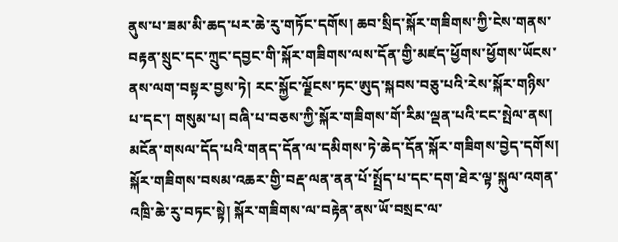ནུས་པ་ཟམ་མི་ཆད་པར་ཆེ་རུ་གཏོང་དགོས། ཆབ་སྲིད་སྐོར་གཟིགས་ཀྱི་ངེས་གནས་བརྟན་སྲུང་དང་ཀྲུང་དབྱང་གི་སྐོར་གཟིགས་ལས་དོན་གྱི་མཛད་ཕྱོགས་ཕྱོགས་ཡོངས་ནས་ལག་བསྟར་བྱས་ཏེ། རང་སྐྱོང་ལྗོངས་ཏང་ཨུད་སྐབས་བཅུ་པའི་རེས་སྐོར་གཉིས་པ་དང་། གསུམ་པ། བཞི་པ་བཅས་ཀྱི་སྐོར་གཟིགས་གོ་རིམ་ལྡན་པའི་ངང་སྤེལ་ནས། མངོན་གསལ་དོད་པའི་གནད་དོན་ལ་དམིགས་ཏེ་ཆེད་དོན་སྐོར་གཟིགས་བྱེད་དགོས། སྐོར་གཟིགས་བསམ་འཆར་གྱི་བརྡ་ལན་ནན་པོ་སྤྲོད་པ་དང་དག་ཐེར་ལྟ་སྐུལ་འགན་འཁྲི་ཆེ་རུ་བཏང་སྟེ། སྐོར་གཟིགས་ལ་བརྟེན་ནས་ཡོ་བསྲང་ལ་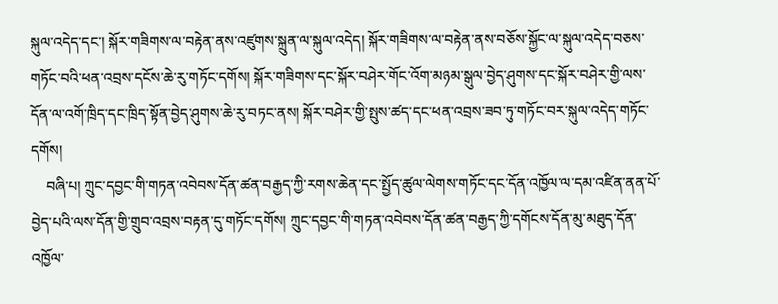སྐུལ་འདེད་དང་། སྐོར་གཟིགས་ལ་བརྟེན་ནས་འཛུགས་སྐྲུན་ལ་སྐུལ་འདེད། སྐོར་གཟིགས་ལ་བརྟེན་ནས་བཅོས་སྐྱོང་ལ་སྐུལ་འདེད་བཅས་གཏོང་བའི་ཕན་འབྲས་དངོས་ཆེ་རུ་གཏོང་དགོས། སྐོར་གཟིགས་དང་སྐོར་བཤེར་གོང་འོག་མཉམ་སྒུལ་བྱེད་ཤུགས་དང་སྐོར་བཤེར་གྱི་ལས་དོན་ལ་འགོ་ཁྲིད་དང་ཁྲིད་སྟོན་བྱེད་ཤུགས་ཆེ་རུ་བཏང་ནས། སྐོར་བཤེར་གྱི་སྤུས་ཚད་དང་ཕན་འབྲས་ཟབ་ཏུ་གཏོང་བར་སྐུལ་འདེད་གཏོང་དགོས།
    བཞི་པ། ཀྲུང་དབྱང་གི་གཏན་འབེབས་དོན་ཚན་བརྒྱད་ཀྱི་རགས་ཆེན་དང་སྤྱོད་ཚུལ་ལེགས་གཏོང་དང་དོན་འཁྱོལ་ལ་དམ་འཛིན་ནན་པོ་བྱེད་པའི་ལས་དོན་གྱི་གྲུབ་འབྲས་བརྟན་དུ་གཏོང་དགོས། ཀྲུང་དབྱང་གི་གཏན་འབེབས་དོན་ཚན་བརྒྱད་ཀྱི་དགོངས་དོན་མུ་མཐུད་དོན་འཁྱོལ་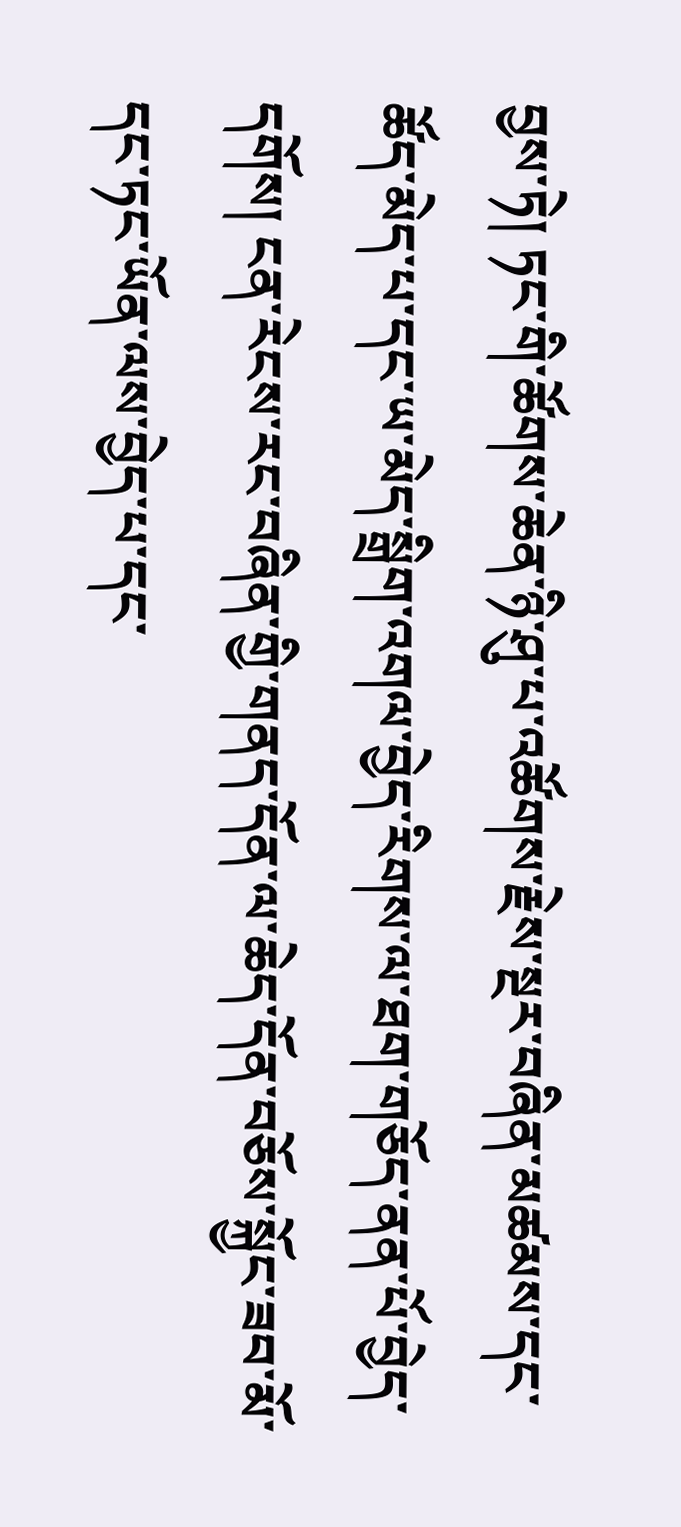བྱས་ཏེ། ཏང་གི་ཚོགས་ཆེན་ཉི་ཤུ་པ་འཚོགས་རྗེས་སྔར་བཞིན་མཚམས་དང་ཚོད་མེད་པ་དང་ཡ་མེད་སྒྲིག་འགལ་བྱེད་རིགས་ལ་ཐག་གཅོད་ནན་པོ་བྱེད་དགོས། ངན་རེངས་རང་བཞིན་གྱི་གནད་དོན་ལ་ཆེད་དོན་བཅོས་སྐྱོང་ཟབ་མོ་དང་ཏང་ཡོན་ལས་བྱེད་པ་དང་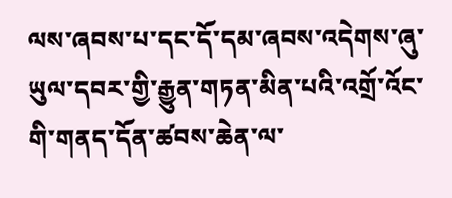ལས་ཞབས་པ་དང་དོ་དམ་ཞབས་འདེགས་ཞུ་ཡུལ་དབར་གྱི་རྒྱུན་གཏན་མིན་པའི་འགྲོ་འོང་གི་གནད་དོན་ཚབས་ཆེན་ལ་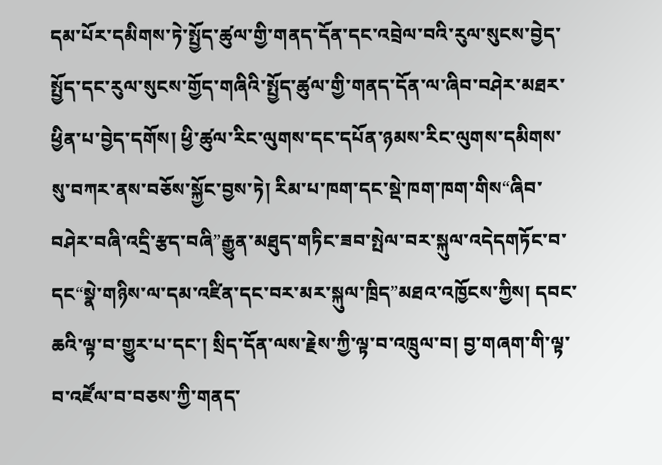དམ་པོར་དམིགས་ཏེ་སྤྱོད་ཚུལ་གྱི་གནད་དོན་དང་འབྲེལ་བའི་རུལ་སུངས་བྱེད་སྤྱོད་དང་རུལ་སུངས་གྱོད་གཞིའི་སྤྱོད་ཚུལ་གྱི་གནད་དོན་ལ་ཞིབ་བཤེར་མཐར་ཕྱིན་པ་བྱེད་དགོས། ཕྱི་ཚུལ་རིང་ལུགས་དང་དཔོན་ཉམས་རིང་ལུགས་དམིགས་སུ་བཀར་ནས་བཅོས་སྐྱོང་བྱས་ཏེ། རིམ་པ་ཁག་དང་སྡེ་ཁག་ཁག་གིས“ཞིབ་བཤེར་བཞི་འདྲི་རྩད་བཞི”རྒྱུན་མཐུད་གཏིང་ཟབ་སྤེལ་བར་སྐུལ་འདེདགཏོང་བ་དང“སྣེ་གཉིས་ལ་དམ་འཛིན་དང་བར་མར་སྐུལ་ཁྲིད”མཐའ་འཁྱོངས་ཀྱིས། དབང་ཆའི་ལྟ་བ་གྱུར་པ་དང་། སྲིད་དོན་ལས་རྗེས་ཀྱི་ལྟ་བ་འཁྲུལ་བ། བྱ་གཞག་གི་ལྟ་བ་འཛོལ་བ་བཅས་ཀྱི་གནད་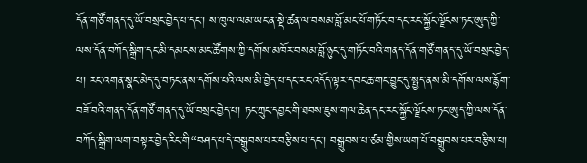དོན་གཙོ་གནད་དུ་ཡོ་བསྲང་བྱེད་པ་དང་། ས་ཁུལ་ལམ་ཡང་ན་སྡེ་ཚན་ལ་བསམ་བློ་མང་པོ་གཏོང་བ་དང་རང་སྐྱོང་ལྗོངས་ཏང་ཨུད་ཀྱི་ལས་དོན་བཀོད་སྒྲིག་དང་མི་དམངས་མང་ཚོགས་ཀྱི་དགོས་མཁོར་བསམ་བློ་ཉུང་དུ་གཏོང་བའི་གནད་དོན་གཙོ་གནད་དུ་ཡོ་བསྲང་བྱེད་པ། རང་འགན་སྣང་མེད་དུ་བཏང་ནས་དགོས་པའི་ལས་མི་བྱེད་པ་དང་རང་འདོད་ལྟར་དབང་ཆ་གང་བྱུང་དུ་སྤྱད་ནས་མི་དགོས་ལས་རྙོག་བཟོ་བའི་གནད་དོན་གཙོ་གནད་དུ་ཡོ་བསྲང་བྱེད་པ། ཏང་ཀྲུང་དབྱང་གི་ཐབས་ཇུས་གལ་ཆེན་དང་རང་སྐྱོང་ལྗོངས་ཏང་ཨུད་ཀྱི་ལས་དོན་བཀོད་སྒྲིག་ལག་བསྟར་བྱེད་རིང་གི“བཤད་པ་དེ་བསྒྲུབས་པར་བརྩིས་པ་དང་། བསྒྲུབས་པ་ཙམ་གྱིས་ཡག་པོ་བསྒྲུབས་པར་བརྩིས་པ།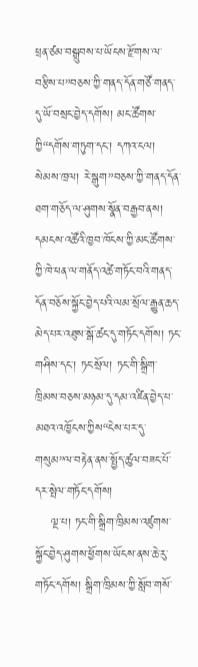ཕྲན་ཙམ་བསྒྲུབས་པ་ཡོངས་རྫོགས་ལ་བརྩིས་པ”བཅས་ཀྱི་གནད་དོན་གཙོ་གནད་དུ་ཡོ་བསྲང་བྱེད་དགོས། མང་ཚོགས་ཀྱི“དགོས་གཏུག་དང་། དཀའ་ངལ། སེམས་ཁྲལ། རེ་སྒུག”བཅས་ཀྱི་གནད་དོན་ཐག་གཅོད་ལ་ཤུགས་སྣོན་བརྒྱབ་ནས། དམངས་འཚོའི་ཁྱབ་ཁོངས་ཀྱི་མང་ཚོགས་ཀྱི་ཁེ་ཕན་ལ་གནོད་འཚེ་གཏོང་བའི་གནད་དོན་བཅོས་སྐྱོང་བྱེད་པའི་ལམ་སྲོལ་རྒྱུན་ཆད་མེད་པར་འཐུས་སྒོ་ཚང་དུ་གཏོང་དགོས། ཏང་གཤིས་དང་། ཏང་སྲོལ། ཏང་གི་སྒྲིག་ཁྲིམས་བཅས་མཉམ་དུ་དམ་འཛིན་བྱེད་པ་མཐའ་འཁྱོངས་ཀྱིས“ངེས་པར་དུ་གསུམ”ལ་བརྟེན་ནས་སྤྱོད་ཚུལ་བཟང་པོ་དར་སྤེལ་གཏོང་དགོས།
    ལྔ་པ། ཏང་གི་སྒྲིག་ཁྲིམས་འཛུགས་སྐྱོང་བྱེད་ཤུགས་ཕྱོགས་ཡོངས་ནས་ཆེ་རུ་གཏོང་དགོས། སྒྲིག་ཁྲིམས་ཀྱི་སློབ་གསོ་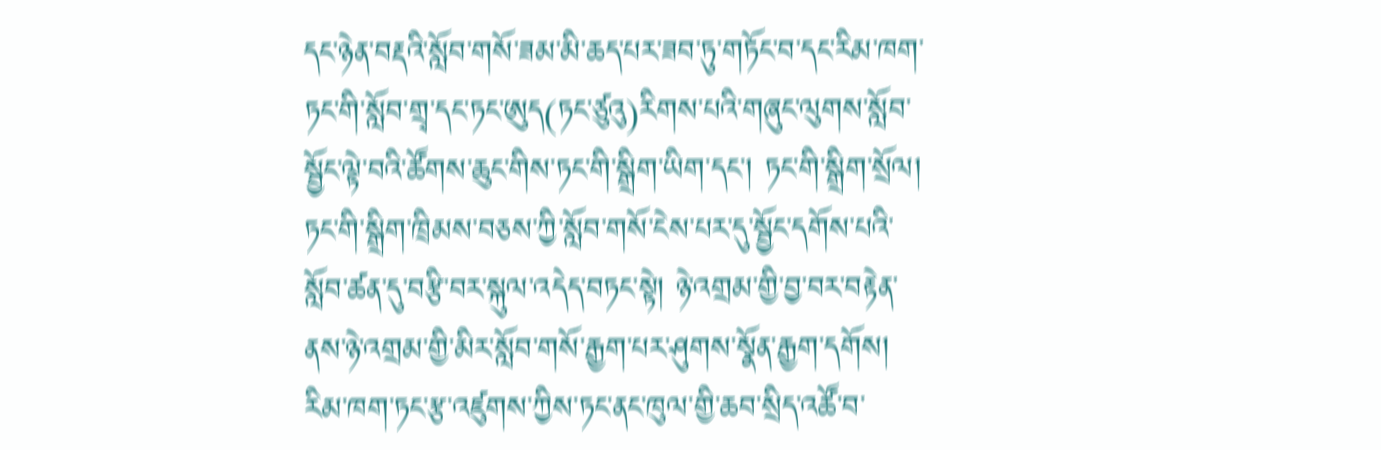དང་ཉེན་བརྡའི་སློབ་གསོ་ཟམ་མི་ཆད་པར་ཟབ་ཏུ་གཏོང་བ་དང་རིམ་ཁག་ཏང་གི་སློབ་གྲྭ་དང་ཏང་ཨུད(ཏང་ཙུའུ)རིགས་པའི་གཞུང་ལུགས་སློབ་སྦྱོང་ལྟེ་བའི་ཚོགས་ཆུང་གིས་ཏང་གི་སྒྲིག་ཡིག་དང་། ཏང་གི་སྒྲིག་སྲོལ། ཏང་གི་སྒྲིག་ཁྲིམས་བཅས་ཀྱི་སློབ་གསོ་ངེས་པར་དུ་སྦྱོང་དགོས་པའི་སློབ་ཚན་དུ་བརྩི་བར་སྐུལ་འདེད་བཏང་སྟེ། ཉེ་འགྲམ་གྱི་བྱ་བར་བརྟེན་ནས་ཉེ་འགྲམ་གྱི་མིར་སློབ་གསོ་རྒྱག་པར་ཤུགས་སྣོན་རྒྱག་དགོས། རིམ་ཁག་ཏང་རྩ་འཛུགས་ཀྱིས་ཏང་ནང་ཁུལ་གྱི་ཆབ་སྲིད་འཚོ་བ་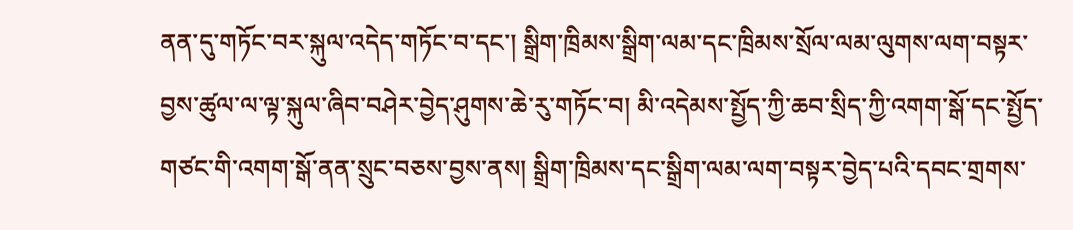ནན་དུ་གཏོང་བར་སྐུལ་འདེད་གཏོང་བ་དང་། སྒྲིག་ཁྲིམས་སྒྲིག་ལམ་དང་ཁྲིམས་སྲོལ་ལམ་ལུགས་ལག་བསྟར་བྱས་ཚུལ་ལ་ལྟ་སྐུལ་ཞིབ་བཤེར་བྱེད་ཤུགས་ཆེ་རུ་གཏོང་བ། མི་འདེམས་སྤྱོད་ཀྱི་ཆབ་སྲིད་ཀྱི་འགག་སྒོ་དང་སྤྱོད་གཙང་གི་འགག་སྒོ་ནན་སྲུང་བཅས་བྱས་ནས། སྒྲིག་ཁྲིམས་དང་སྒྲིག་ལམ་ལག་བསྟར་བྱེད་པའི་དབང་གྲགས་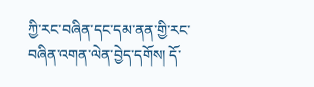ཀྱི་རང་བཞིན་དང་དམ་ནན་གྱི་རང་བཞིན་འགན་ལེན་བྱེད་དགོས། དོ་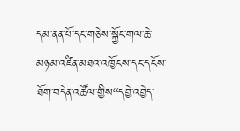དམ་ནན་པོ་དང་གཅེས་སྐྱོང་གལ་ཆེ་མཉམ་འཛིན་མཐའ་འཁྱོངས་དང་དངོས་ཐོག་བདེན་འཚོལ་གྱིས“དབྱེ་འབྱེད་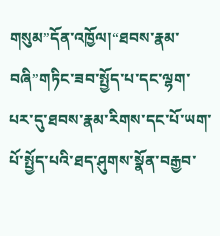གསུམ”དོན་འཁྱོལ།“ཐབས་རྣམ་བཞི”གཏིང་ཟབ་སྤྱོད་པ་དང་ལྷག་པར་དུ་ཐབས་རྣམ་རིགས་དང་པོ་ཡག་པོ་སྤྱོད་པའི་ཐད་ཤུགས་སྣོན་བརྒྱབ་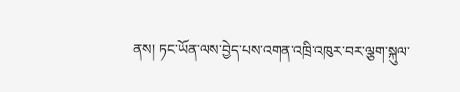ནས། ཏང་ཡོན་ལས་བྱེད་པས་འགན་འཁྲི་འཁུར་བར་ལྕག་སྐུལ་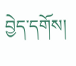བྱེད་དགོས།